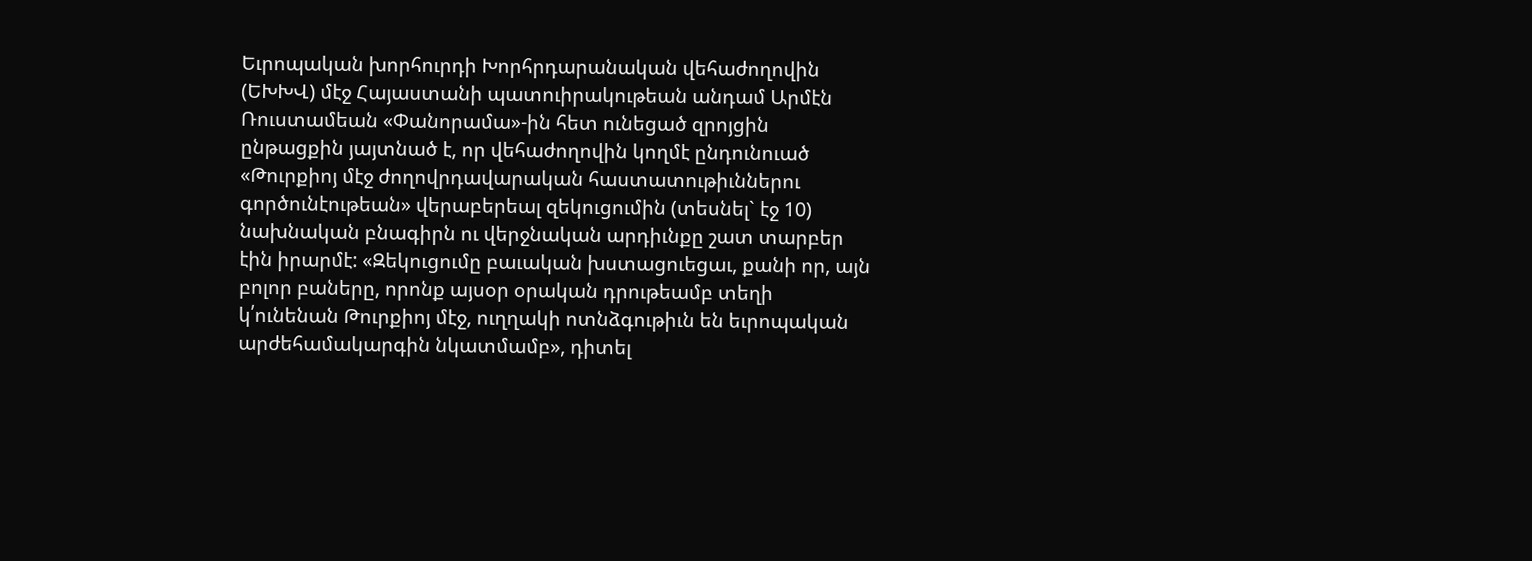Եւրոպական խորհուրդի Խորհրդարանական վեհաժողովին (ԵԽԽՎ) մէջ Հայաստանի պատուիրակութեան անդամ Արմէն Ռուստամեան «Փանորամա»-ին հետ ունեցած զրոյցին ընթացքին յայտնած է, որ վեհաժողովին կողմէ ընդունուած «Թուրքիոյ մէջ ժողովրդավարական հաստատութիւններու գործունէութեան» վերաբերեալ զեկուցումին (տեսնել` էջ 10) նախնական բնագիրն ու վերջնական արդիւնքը շատ տարբեր էին իրարմէ: «Զեկուցումը բաւական խստացուեցաւ, քանի որ, այն բոլոր բաները, որոնք այսօր օրական դրութեամբ տեղի կ՛ունենան Թուրքիոյ մէջ, ուղղակի ոտնձգութիւն են եւրոպական արժեհամակարգին նկատմամբ», դիտել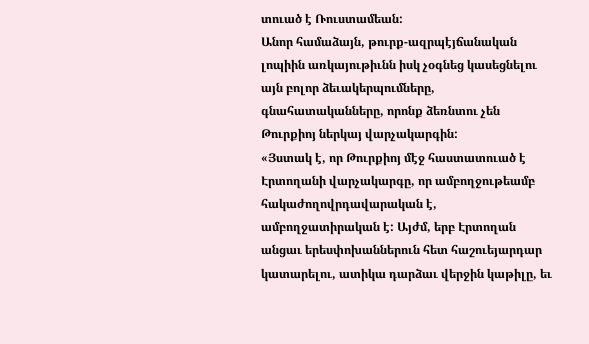տուած է Ռուստամեան:
Անոր համաձայն, թուրք-ազրպէյճանական լոպիին առկայութիւնն իսկ չօգնեց կասեցնելու այն բոլոր ձեւակերպումները, գնահատականները, որոնք ձեռնտու չեն Թուրքիոյ ներկայ վարչակարգին:
«Յստակ է, որ Թուրքիոյ մէջ հաստատուած է Էրտողանի վարչակարգը, որ ամբողջութեամբ հակաժողովրդավարական է, ամբողջատիրական է: Այժմ, երբ Էրտողան անցաւ երեսփոխաններուն հետ հաշուեյարդար կատարելու, ատիկա դարձաւ վերջին կաթիլը, եւ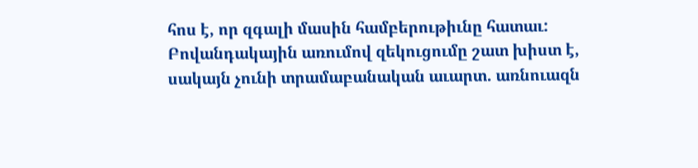հոս է, որ զգալի մասին համբերութիւնը հատաւ: Բովանդակային առումով զեկուցումը շատ խիստ է, սակայն չունի տրամաբանական աւարտ. առնուազն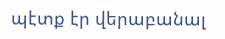պէտք էր վերաբանալ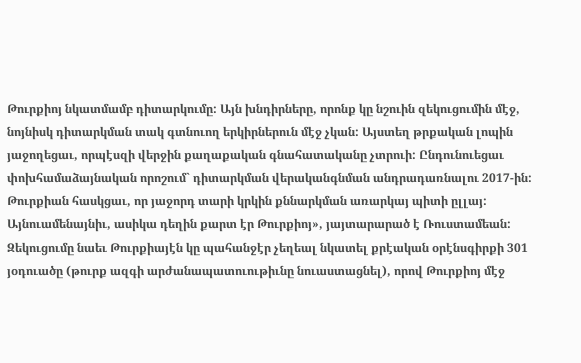Թուրքիոյ նկատմամբ դիտարկումը: Այն խնդիրները, որոնք կը նշուին զեկուցումին մէջ, նոյնիսկ դիտարկման տակ գտնուող երկիրներուն մէջ չկան: Այստեղ թրքական լոպին յաջողեցաւ, որպէսզի վերջին քաղաքական գնահատականը չտրուի: Ընդունուեցաւ փոխհամաձայնական որոշում` դիտարկման վերականգնման անդրադառնալու 2017-ին: Թուրքիան հասկցաւ, որ յաջորդ տարի կրկին քննարկման առարկայ պիտի ըլլայ: Այնուամենայնիւ, ասիկա դեղին քարտ էր Թուրքիոյ», յայտարարած է Ռուստամեան:
Զեկուցումը նաեւ Թուրքիայէն կը պահանջէր չեղեալ նկատել քրէական օրէնսգիրքի 301 յօդուածը (թուրք ազգի արժանապատուութիւնը նուաստացնել), որով Թուրքիոյ մէջ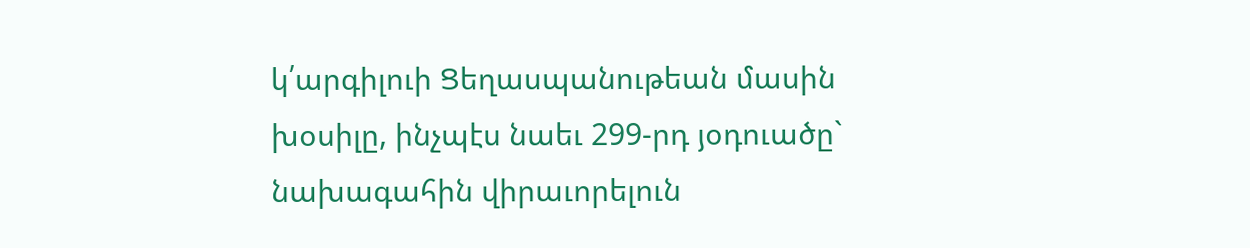կ՛արգիլուի Ցեղասպանութեան մասին խօսիլը, ինչպէս նաեւ 299-րդ յօդուածը` նախագահին վիրաւորելուն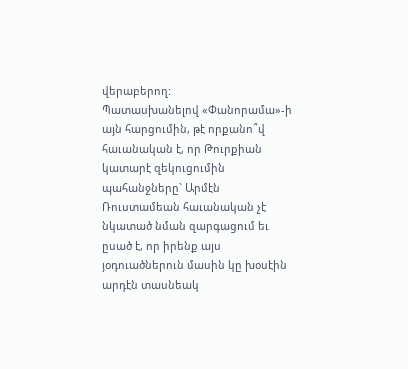վերաբերող:
Պատասխանելով «Փանորամա»-ի այն հարցումին, թէ որքանո՞վ հաւանական է, որ Թուրքիան կատարէ զեկուցումին պահանջները` Արմէն Ռուստամեան հաւանական չէ նկատած նման զարգացում եւ ըսած է, որ իրենք այս յօդուածներուն մասին կը խօսէին արդէն տասնեակ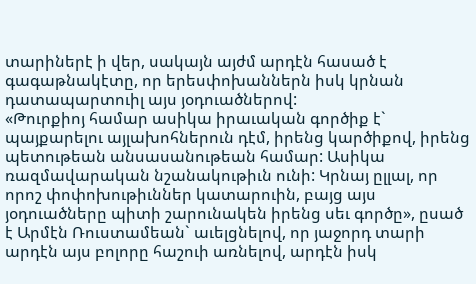տարիներէ ի վեր, սակայն այժմ արդէն հասած է գագաթնակէտը, որ երեսփոխաններն իսկ կրնան դատապարտուիլ այս յօդուածներով:
«Թուրքիոյ համար ասիկա իրաւական գործիք է` պայքարելու այլախոհներուն դէմ, իրենց կարծիքով, իրենց պետութեան անսասանութեան համար: Ասիկա ռազմավարական նշանակութիւն ունի: Կրնայ ըլլալ, որ որոշ փոփոխութիւններ կատարուին, բայց այս յօդուածները պիտի շարունակեն իրենց սեւ գործը», ըսած է Արմէն Ռուստամեան` աւելցնելով, որ յաջորդ տարի արդէն այս բոլորը հաշուի առնելով, արդէն իսկ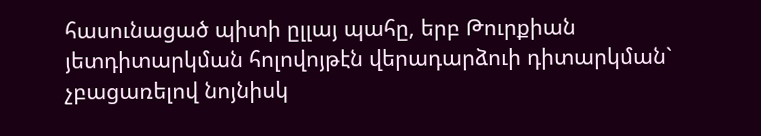հասունացած պիտի ըլլայ պահը, երբ Թուրքիան յետդիտարկման հոլովոյթէն վերադարձուի դիտարկման` չբացառելով նոյնիսկ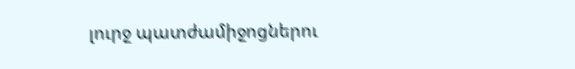լուրջ պատժամիջոցներու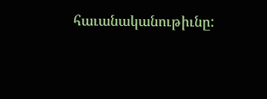հաւանականութիւնը: